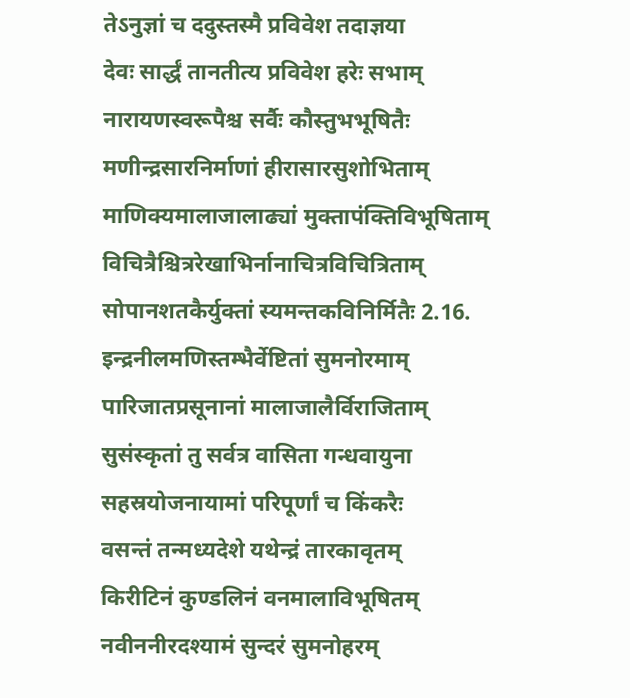तेऽनुज्ञां च ददुस्तस्मै प्रविवेश तदाज्ञया
देवः सार्द्धं तानतीत्य प्रविवेश हरेः सभाम्
नारायणस्वरूपैश्च सर्वैः कौस्तुभभूषितैः
मणीन्द्रसारनिर्माणां हीरासारसुशोभिताम्
माणिक्यमालाजालाढ्यां मुक्तापंक्तिविभूषिताम्
विचित्रैश्चित्ररेखाभिर्नानाचित्रविचित्रिताम्
सोपानशतकैर्युक्तां स्यमन्तकविनिर्मितैः 2.16.
इन्द्रनीलमणिस्तम्भैर्वेष्टितां सुमनोरमाम्
पारिजातप्रसूनानां मालाजालैर्विराजिताम्
सुसंस्कृतां तु सर्वत्र वासिता गन्धवायुना
सहस्रयोजनायामां परिपूर्णां च किंकरैः
वसन्तं तन्मध्यदेशे यथेन्द्रं तारकावृतम्
किरीटिनं कुण्डलिनं वनमालाविभूषितम्
नवीननीरदश्यामं सुन्दरं सुमनोहरम्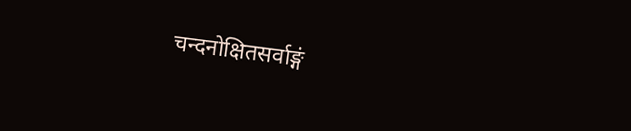चन्दनोक्षितसर्वाङ्गं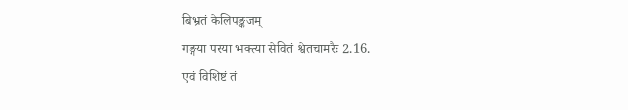बिभ्रतं केलिपङ्कजम्
गङ्गया परया भक्त्या सेवितं श्वेतचामरैः 2.16.
एवं विशिष्टं तं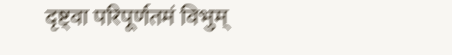दृष्ट्वा परिपूर्णतमं विभुम्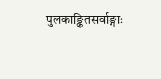पुलकाङ्कितसर्वाङ्गाः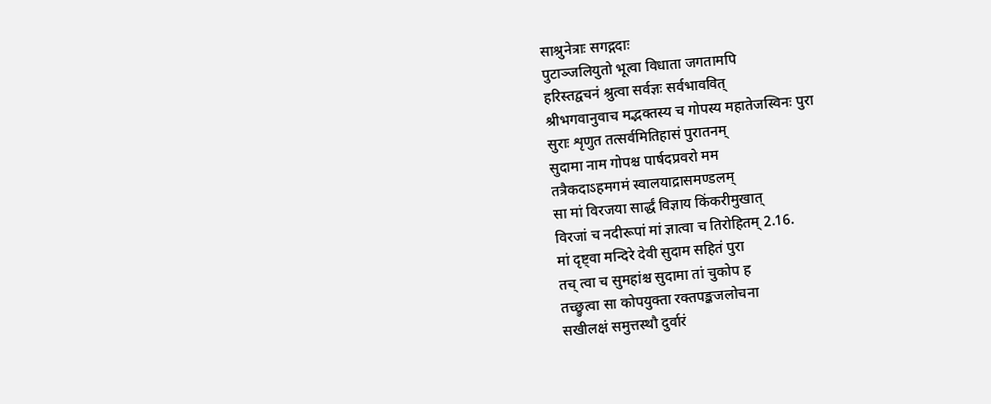साश्रुनेत्राः सगद्गदाः
पुटाञ्जलियुतो भूत्वा विधाता जगतामपि
हरिस्तद्वचनं श्रुत्वा सर्वज्ञः सर्वभाववित्
श्रीभगवानुवाच मद्भक्तस्य च गोपस्य महातेजस्विनः पुरा
सुराः शृणुत तत्सर्वमितिहासं पुरातनम्
सुदामा नाम गोपश्च पार्षदप्रवरो मम
तत्रैकदाऽहमगमं स्वालयाद्रासमण्डलम्
सा मां विरजया सार्द्धं विज्ञाय किंकरीमुखात्
विरजां च नदीरूपां मां ज्ञात्वा च तिरोहितम् 2.16.
मां दृष्ट्वा मन्दिरे देवी सुदाम सहितं पुरा
तच् त्वा च सुमहांश्च सुदामा तां चुकोप ह
तच्छ्रुत्वा सा कोपयुक्ता रक्तपङ्कजलोचना
सखीलक्षं समुत्तस्थौ दुर्वारं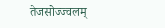तेजसोज्ज्वलम्